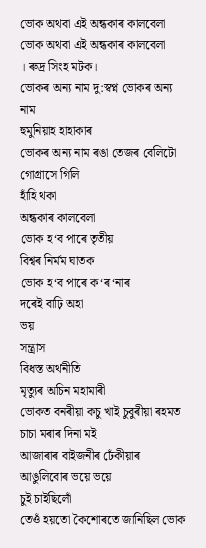ভোক অথবা এই অন্ধকাৰ কালবেলা
ভোক অথবা এই অন্ধকাৰ কালবেলা
। ৰুদ্ৰ সিংহ মটক।
ভোকৰ অন্য নাম দু:স্বপ্ন ভোকৰ অন্য নাম
হুমুনিয়াহ হাহাকাৰ
ভোকৰ অন্য নাম ৰঙা তেজৰ বেলিটো গোগ্রাসে গিলি
হাঁহি থকা
অন্ধকাৰ কালবেলা
ভোক হ‘ব পাৰে তৃতীয়
বিশ্বৰ নিৰ্মম ঘাতক
ভোক হ‘ব পাৰে ক‘ৰ‘নাৰ
দৰেই বাঢ়ি অহা
ভয়
সন্ত্ৰাস
বিধস্ত অৰ্থনীতি
মৃত্যুৰ অচিন মহামাৰী
ভোকত বনৰীয়া কচু খাই চুবুৰীয়া ৰহমত চাচা মৰাৰ দিনা মই
আজাৰাৰ বাইজনীৰ ঢেঁকীয়াৰ আঙুলিবোৰ ভয়ে ভয়ে
চুই চাইছিলোঁ
তেওঁ হয়তো কৈশোৰতে জানিছিল ভোক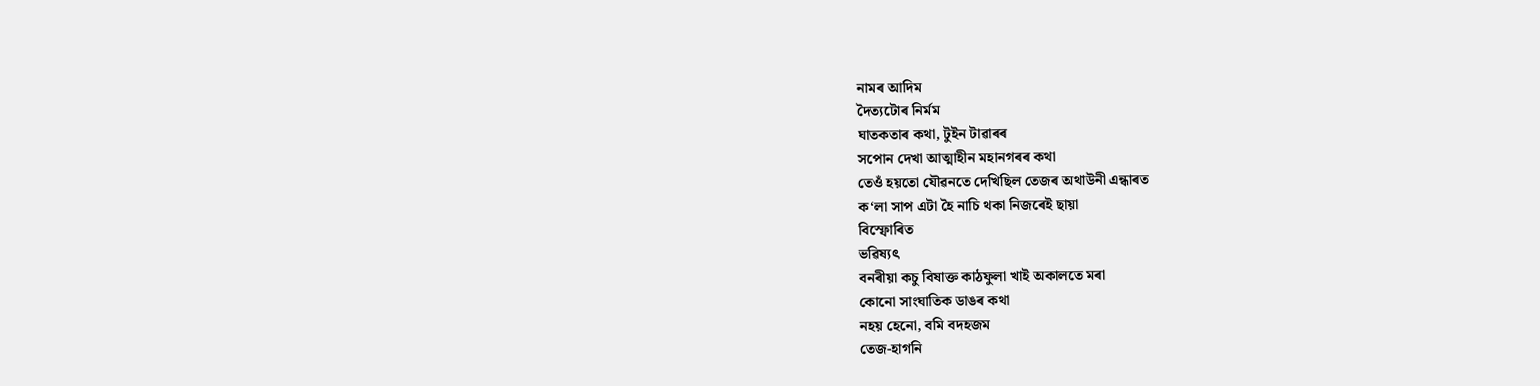নামৰ আদিম
দৈত্যটোৰ নিৰ্মম
ঘাতকতাৰ কথা, টুইন টাৱাৰৰ
সপোন দেখা আত্মাহীন মহানগৰৰ কথা
তেওঁ হয়তো যৌৱনতে দেখিছিল তেজৰ অথাউনী এন্ধাৰত
ক‘লা সাপ এটা হৈ নাচি থকা নিজৰেই ছায়া
বিস্ফোৰিত
ভৱিষ্যৎ
বনৰীয়া কচু বিষাক্ত কাঠফুলা খাই অকালতে মৰা
কোনো সাংঘাতিক ডাঙৰ কথা
নহয় হেনো, বমি বদহজম
তেজ-হাগনি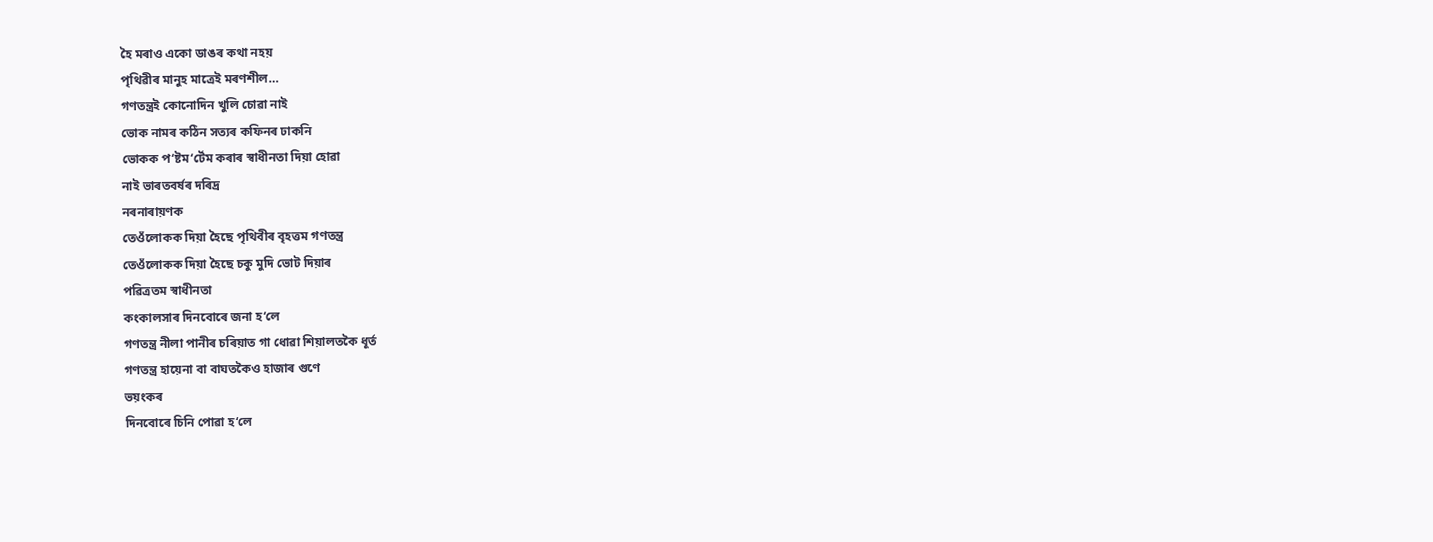হৈ মৰাও একো ডাঙৰ কথা নহয়
পৃথিৱীৰ মানুহ মাত্রেই মৰণশীল…
গণতন্ত্রই কোনোদিন খুলি চোৱা নাই
ভোক নামৰ কঠিন সত্যৰ কফিনৰ ঢাকনি
ভোকক প‘ষ্টম‘ৰ্টেম কৰাৰ স্বাধীনতা দিয়া হোৱা
নাই ভাৰতবৰ্ষৰ দৰিদ্ৰ
নৰনাৰায়ণক
তেওঁলোকক দিয়া হৈছে পৃথিবীৰ বৃহত্তম গণতন্ত্র
তেওঁলোকক দিয়া হৈছে চকু মুদি ভোট দিয়াৰ
পৱিত্রতম স্বাধীনতা
কংকালসাৰ দিনবোৰে জনা হ‘লে
গণতন্ত্র নীলা পানীৰ চৰিয়াত গা ধোৱা শিয়ালতকৈ ধূৰ্ত
গণতন্ত্ৰ হায়েনা বা বাঘতকৈও হাজাৰ গুণে
ভয়ংকৰ
দিনবোৰে চিনি পোৱা হ‘লে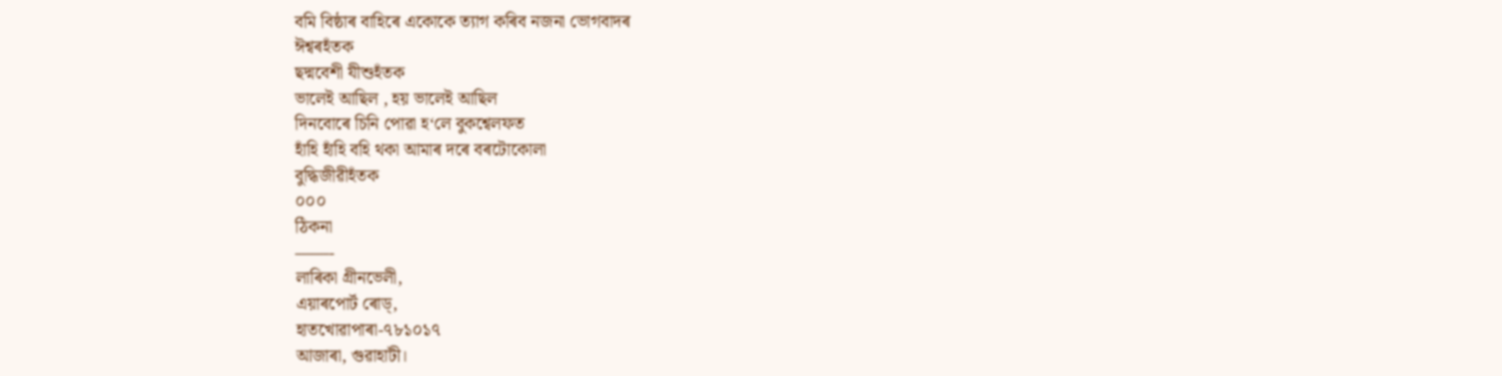বমি বিষ্ঠাৰ বাহিৰে একোকে ত্যাগ কৰিব নজনা ভোগবাদৰ
ঈশ্বৰহঁতক
ছদ্মবেশী যীশুহঁতক
ভালেই আছিল , হয় ভালেই আছিল
দিনবোৰে চিনি পোৱা হ‘লে বুকশ্বেলফত
হাঁহি হাঁহি বহি থকা আমাৰ দৰে বৰটোকোলা
বুদ্ধিজীৱীহঁতক
০০০
ঠিকনা
——-
লাৰিকা গ্ৰীনভেলী,
এয়াৰপোৰ্ট ৰোড্,
হাতখোৱাপাৰা-৭৮১০১৭
আজাৰা, গুৱাহাটী।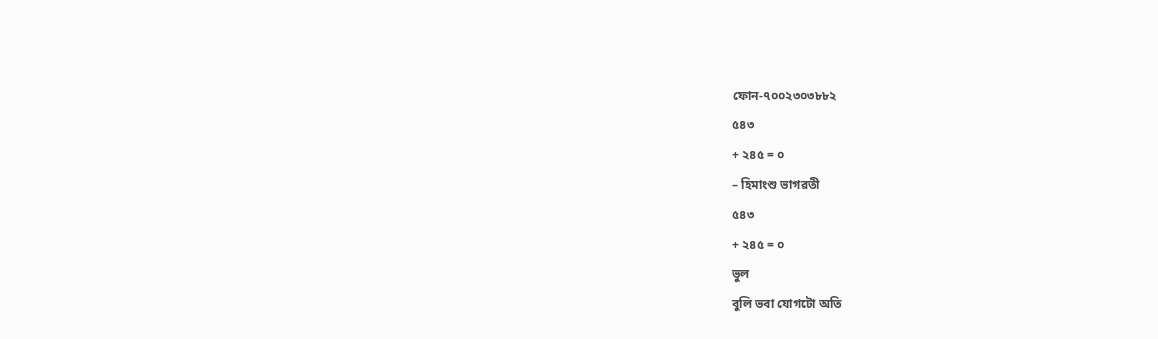ফোন-৭০০২৩০৩৮৮২
৫৪৩
+ ২৪৫ = ০
– হিমাংশু ভাগৱতী
৫৪৩
+ ২৪৫ = ০
ভুল
বুলি ভবা যোগটো অতি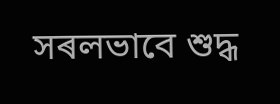সৰলভাবে শুদ্ধ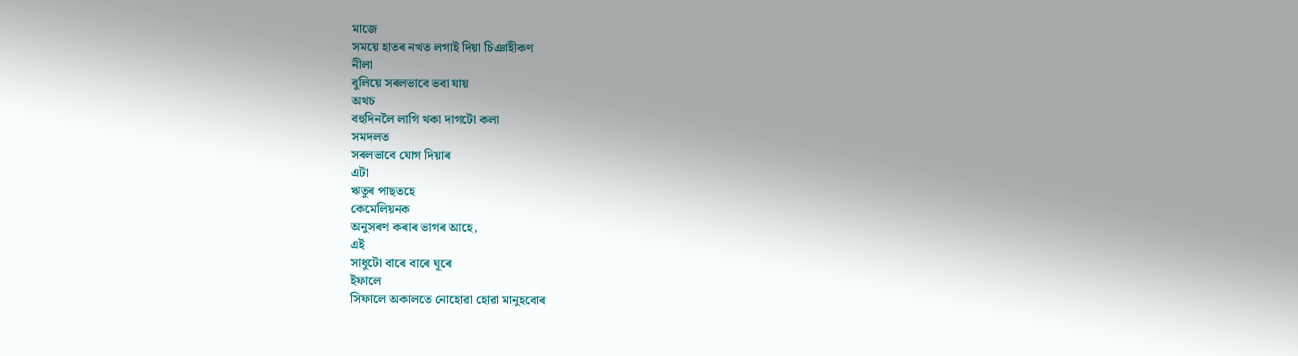মাজে
সময়ে হাতৰ নখত লগাই দিয়া চিঞাহীকণ
নীলা
বুলিয়ে সৰলভাবে ভবা যায়
অথচ
বহুদিনলৈ লাগি থকা দাগটো কলা
সমদলত
সৰলভাবে যোগ দিয়াৰ
এটা
ঋতুৰ পাছতহে
কেমেলিয়নক
অনুসৰণ কৰাৰ ভাগৰ আহে,
এই
সাধুটো বাৰে বাৰে ঘূৰে
ইফালে
সিফালে অকালতে নোহোৱা হোৱা মানুহবোৰ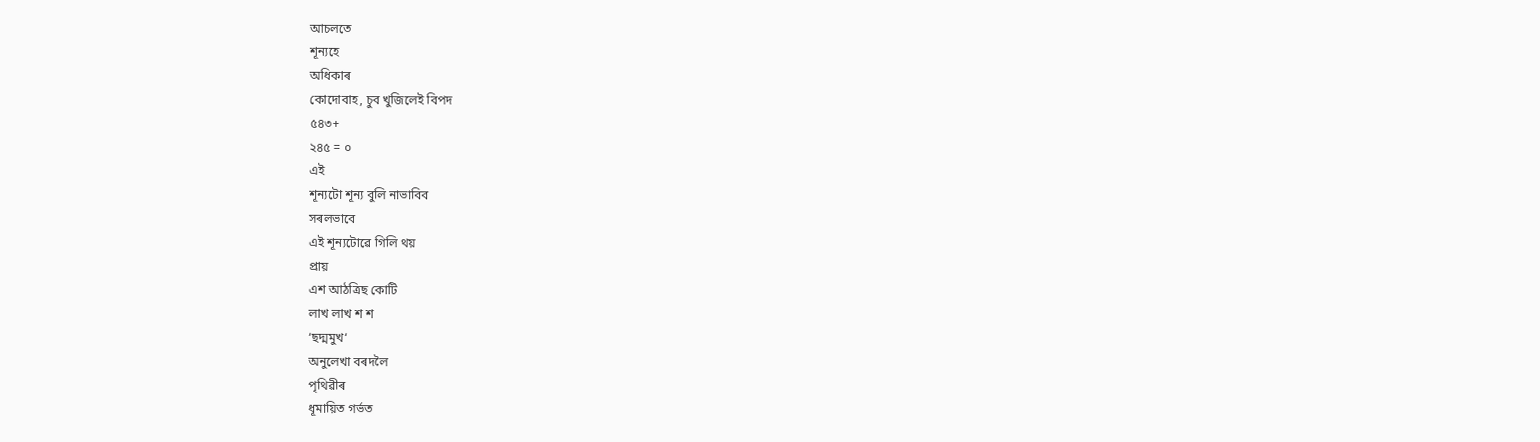আচলতে
শূন্যহে
অধিকাৰ
কোদোবাহ, চুব খুজিলেই বিপদ
৫৪৩+
২৪৫ = ০
এই
শূন্যটো শূন্য বুলি নাভাবিব
সৰলভাবে
এই শূন্যটোৱে গিলি থয়
প্ৰায়
এশ আঠত্ৰিছ কোটি
লাখ লাখ শ শ
‘ছদ্মমুখ‘
অনুলেখা বৰদলৈ
পৃথিৱীৰ
ধূমায়িত গৰ্ভত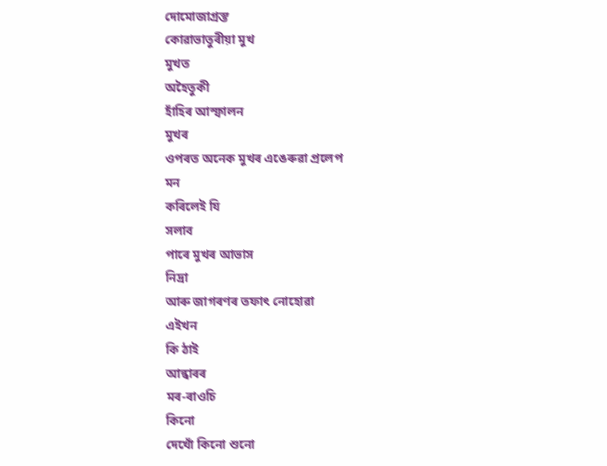দোমোজাগ্ৰস্ত
কোৱাভাতুৰীয়া মুখ
মুখত
অহৈতুকী
হাঁহিৰ আস্ফালন
মুখৰ
ওপৰত অনেক মুখৰ এঙেৰুৱা প্ৰলেপ
মন
কৰিলেই যি
সলাব
পাৰে মুখৰ আভাস
নিদ্ৰা
আৰু জাগৰণৰ তফাৎ নোহোৱা
এইখন
কি ঠাই
আন্ধাৰৰ
মৰ-ৰাওচি
কিনো
দেখোঁ কিনো শুনো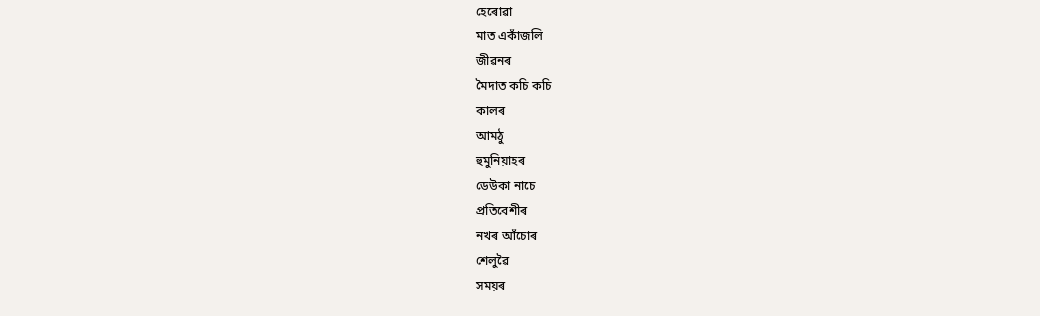হেৰোৱা
মাত একাঁজলি
জীৱনৰ
মৈদাত কচি কচি
কালৰ
আমঠু
হুমুনিয়াহৰ
ডেউকা নাচে
প্ৰতিবেশীৰ
নখৰ আঁচোৰ
শেলুৱৈ
সময়ৰ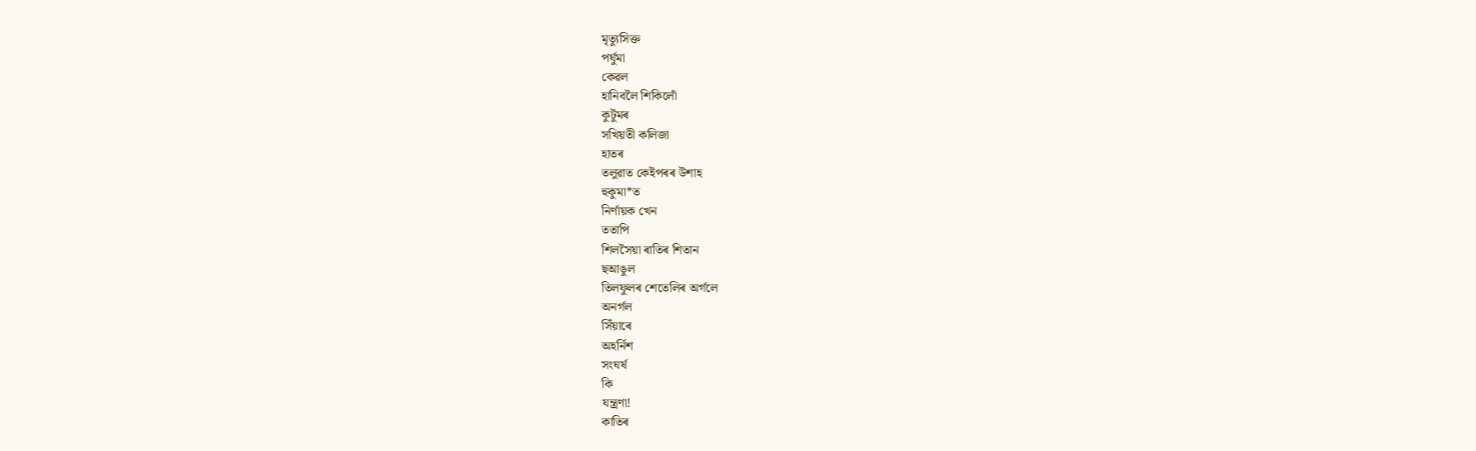মৃত্যুসিক্ত
পৰ্ঘুমা
কেৱল
হানিবলৈ শিকিলোঁ
কুটুমৰ
সখিয়তী কলিজা
হাতৰ
তলুৱাত কেইপৰৰ উশাহ
হুকুমা*ত
নিৰ্ণায়ক খেন
ততাপি
শিলসৈয়া ৰাতিৰ শিতান
ছআঙুল
তিলফুলৰ শেতেলিৰ অৰ্গলে
অনৰ্গল
সিঁয়াৰে
অহৰ্নিশ
সংঘৰ্ষ
কি
যন্ত্রণা!
কাতিৰ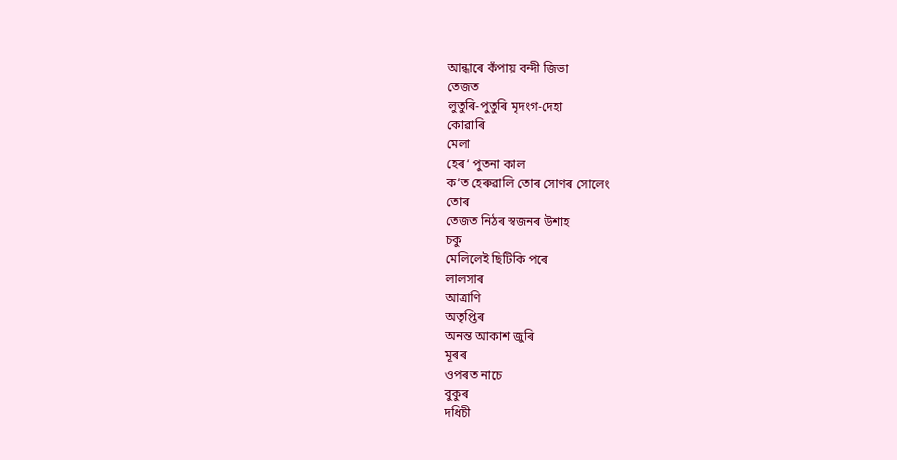আন্ধাৰে কঁপায় বন্দী জিভা
তেজত
লুতুৰি-পুতুৰি মৃদংগ-দেহা
কোৱাৰি
মেলা
হেৰ‘ পুতনা কাল
ক‘ত হেৰুৱালি তোৰ সোণৰ সোলেং
তোৰ
তেজত নিঠৰ স্বজনৰ উশাহ
চকু
মেলিলেই ছিটিকি পৰে
লালসাৰ
আত্রাণি
অতৃপ্তিৰ
অনন্ত আকাশ জুৰি
মূৰৰ
ওপৰত নাচে
বুকুৰ
দধিচী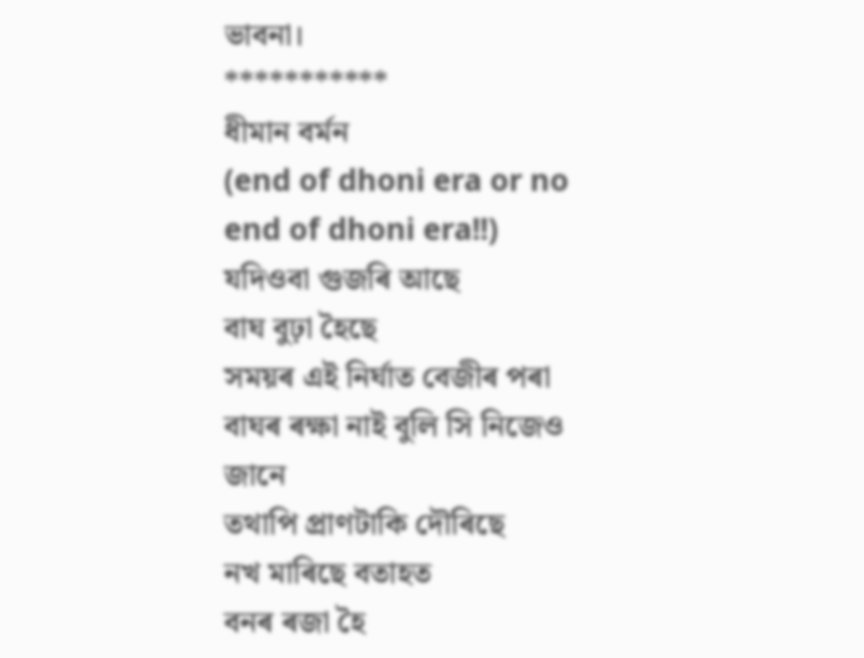ভাবনা।
***********
ধীমান বৰ্মন
(end of dhoni era or no end of dhoni era!!)
যদিওবা গুজৰি আছে
বাঘ বুঢ়া হৈছে
সময়ৰ এই নিৰ্ঘাত বেজীৰ পৰা
বাঘৰ ৰক্ষা নাই বুলি সি নিজেও জানে
তথাপি প্ৰাণটাকি দৌৰিছে
নখ মাৰিছে বতাহত
বনৰ ৰজা হৈ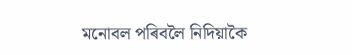মনোবল পৰিবলৈ নিদিয়াকৈ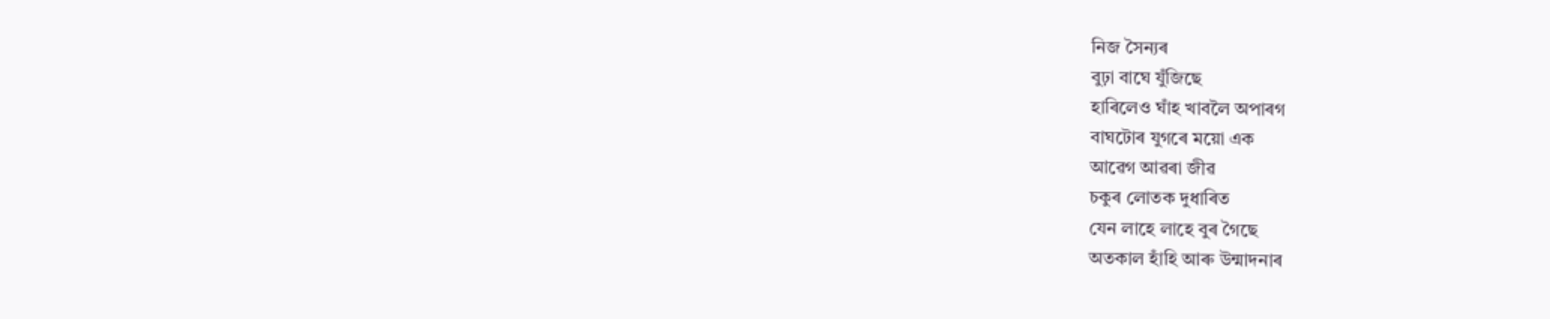নিজ সৈন্যৰ
বুঢ়া বাঘে যুঁজিছে
হাৰিলেও ঘাঁহ খাবলৈ অপাৰগ
বাঘটোৰ যুগৰে ময়ো এক
আৱেগ আৱৰা জীৱ
চকুৰ লোতক দুধাৰিত
যেন লাহে লাহে বুৰ গৈছে
অতকাল হাঁহি আৰু উন্মাদনাৰ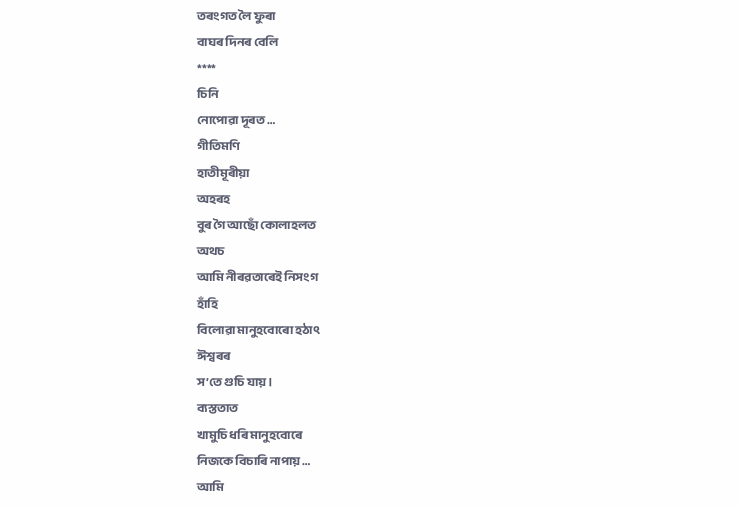তৰংগত লৈ ফুৰা
বাঘৰ দিনৰ বেলি
****
চিনি
নোপোৱা দূৰত …
গীতিমণি
হাতীমূৰীয়া
অহৰহ
বুৰ গৈ আছোঁ কোলাহলত
অথচ
আমি নীৰৱতাৰেই নিসংগ
হাঁহি
বিলোৱা মানুহবোৰো হঠাৎ
ঈশ্বৰৰ
স’তে গুচি যায়।
ব্যস্ততাত
খামুচি ধৰি মানুহবোৰে
নিজকে বিচাৰি নাপায় …
আমি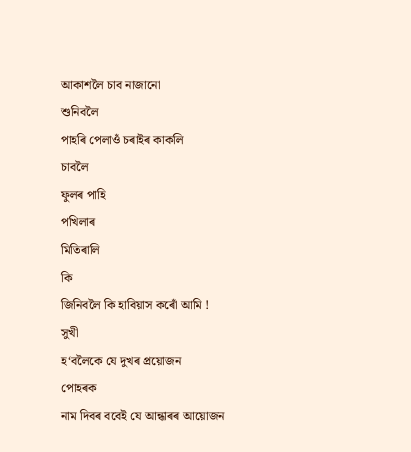আকাশলৈ চাব নাজানো
শুনিবলৈ
পাহৰি পেলাওঁ চৰাইৰ কাকলি
চাবলৈ
ফুলৰ পাহি
পখিলাৰ
মিতিৰালি
কি
জিনিবলৈ কি হাবিয়াস কৰোঁ আমি !
সুখী
হ‘বলৈকে যে দুখৰ প্ৰয়োজন
পোহৰক
নাম দিবৰ ববেই যে আন্ধাৰৰ আয়োজন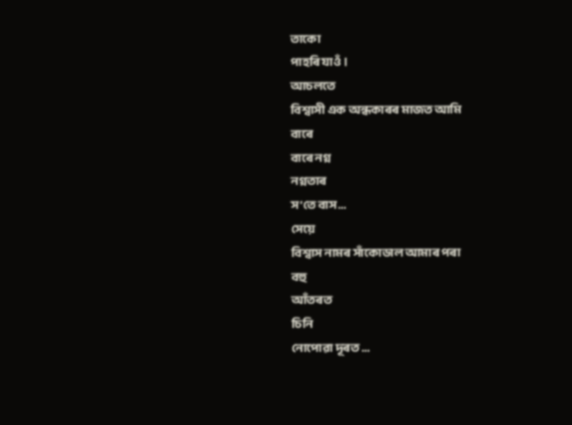তাকো
পাহৰি যাওঁ ।
আচলতে
বিশ্বাসী এক অন্ধকাৰৰ মাজত আমি
বাৰে
বাৰে নগ্ন
নগ্নতাৰ
স’তে বাস …
সেয়ে
বিশ্বাস নামৰ সাঁকোডাল আমাৰ পৰা
বহু
আঁতৰত
চিনি
নোপোৱা দূৰত …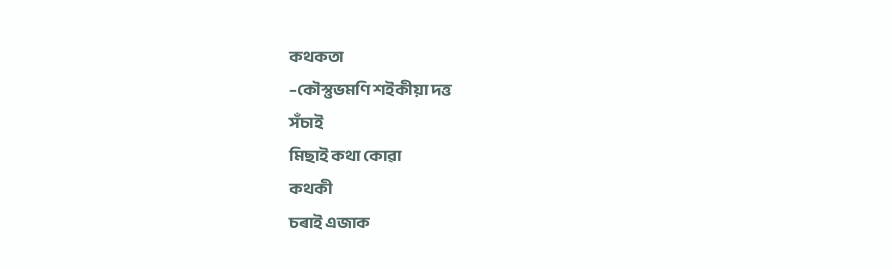কথকতা
–কৌস্তুভমণি শইকীয়া দত্ত
সঁচাই
মিছাই কথা কোৱা
কথকী
চৰাই এজাক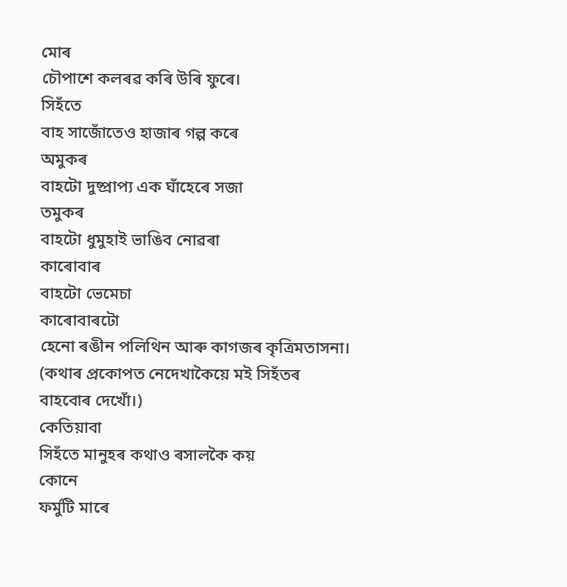মোৰ
চৌপাশে কলৰৱ কৰি উৰি ফুৰে।
সিহঁতে
বাহ সাজোঁতেও হাজাৰ গল্প কৰে
অমুকৰ
বাহটো দুষ্প্ৰাপ্য এক ঘাঁহেৰে সজা
তমুকৰ
বাহটো ধুমুহাই ভাঙিব নোৱৰা
কাৰোবাৰ
বাহটো ভেমেচা
কাৰোবাৰটো
হেনো ৰঙীন পলিথিন আৰু কাগজৰ কৃত্ৰিমতাসনা।
(কথাৰ প্ৰকোপত নেদেখাকৈয়ে মই সিহঁতৰ
বাহবোৰ দেখোঁ।)
কেতিয়াবা
সিহঁতে মানুহৰ কথাও ৰসালকৈ কয়
কোনে
ফৰ্মুটি মাৰে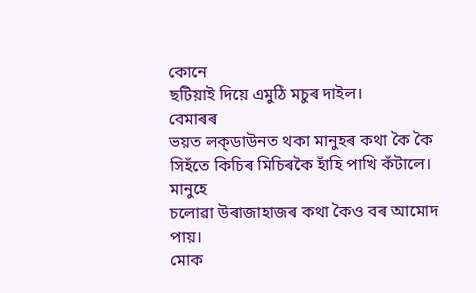কোনে
ছটিয়াই দিয়ে এমুঠি মচুৰ দাইল।
বেমাৰৰ
ভয়ত লক্ডাউনত থকা মানুহৰ কথা কৈ কৈ সিহঁতে কিচিৰ মিচিৰকৈ হাঁহি পাখি কঁটালে।
মানুহে
চলোৱা উৰাজাহাজৰ কথা কৈও বৰ আমোদ পায়।
মোক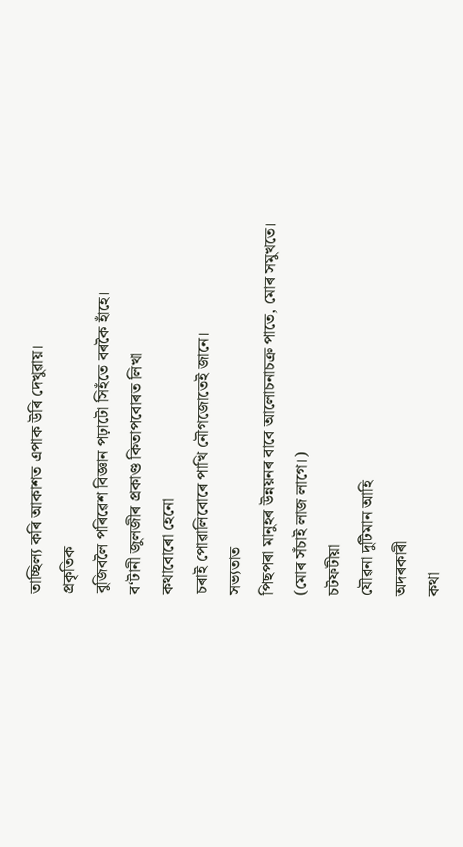তাচ্ছিল্য কৰি আকাশত এপাক উৰি দেখুৱায়।
প্ৰকৃতিক
বুজিবলৈ পৰিৱেশ বিজ্ঞান পঢ়াটো সিহঁতে বৰকৈ হাঁহে।
ব‘টানী জুলজীৰ প্ৰকাণ্ড কিতাপবোৰত লিখা
কথাবোৰো হেনো
চৰাই পোৱালিবোৰে পাখি নৌগজোতেই জানে।
সভ্যতাত
পিছপৰা মানুহৰ উন্নয়নৰ বাবে আলোচনাচক্ৰ পাতে, মোৰ সমুখতে।
(মোৰ সঁচাই লাজ লাগে।)
চটফটীয়া
যৌৱনা দুটিমান আহি
অদৰকাৰী
কথা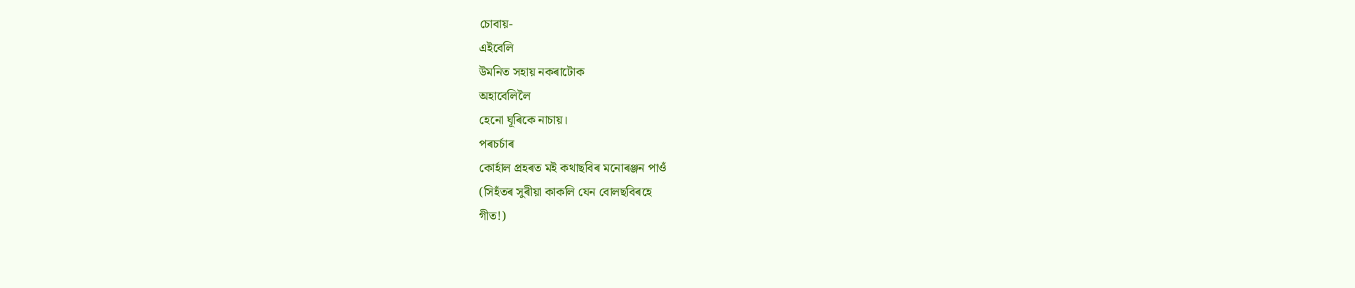চোবায়-
এইবেলি
উমনিত সহায় নকৰাটোক
অহাবেলিলৈ
হেনো ঘূৰিকে নাচায়।
পৰচৰ্চাৰ
কোৰ্হাল প্ৰহৰত মই কথাছবিৰ মনোৰঞ্জন পাওঁ
(সিহঁতৰ সুৰীয়া কাকলি যেন বোলছবিৰহে
গীত!)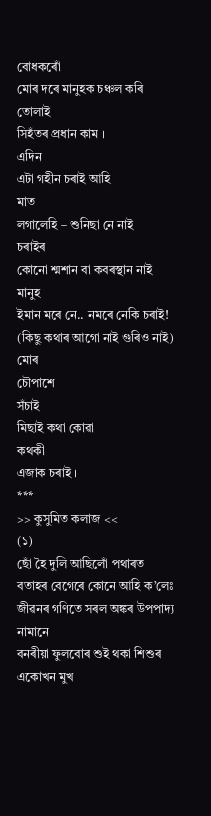বোধকৰোঁ
মোৰ দৰে মানুহক চঞ্চল কৰি
তোলাই
সিহঁতৰ প্ৰধান কাম ।
এদিন
এটা গহীন চৰাই আহি
মাত
লগালেহি – শুনিছা নে নাই
চৰাইৰ
কোনো শ্মশান বা কবৰস্থান নাই
মানুহ
ইমান মৰে নে.. নমৰে নেকি চৰাই!
(কিছু কথাৰ আগো নাই গুৰিও নাই)
মোৰ
চৌপাশে
সঁচাই
মিছাই কথা কোৱা
কথকী
এজাক চৰাই ।
***
>> কুসুমিত কলাজ <<
(১)
ছোঁ হৈ দুলি আছিলোঁ পথাৰত
বতাহৰ বেগেৰে কোনে আহি ক’লেঃ
জীৱনৰ গণিতে সৰল অঙ্কৰ উপপাদ্য নামানে
বনৰীয়া ফুলবোৰ শুই থকা শিশুৰ একোখন মুখ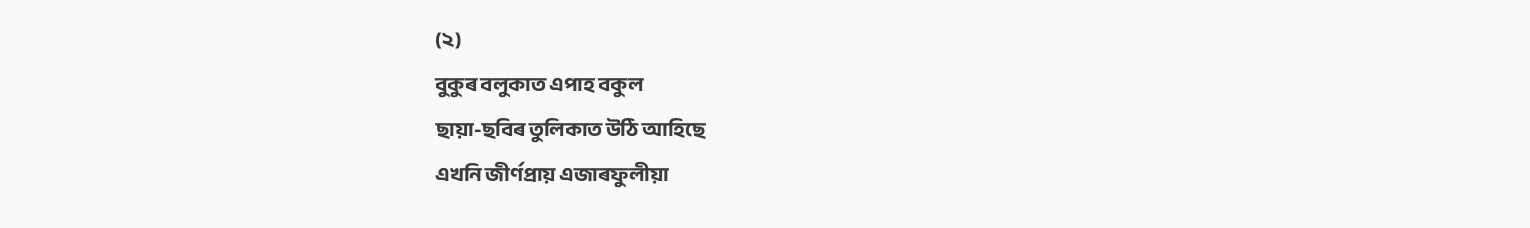(২)
বুকুৰ বলুকাত এপাহ বকুল
ছায়া-ছবিৰ তুলিকাত উঠি আহিছে
এখনি জীর্ণপ্রায় এজাৰফুলীয়া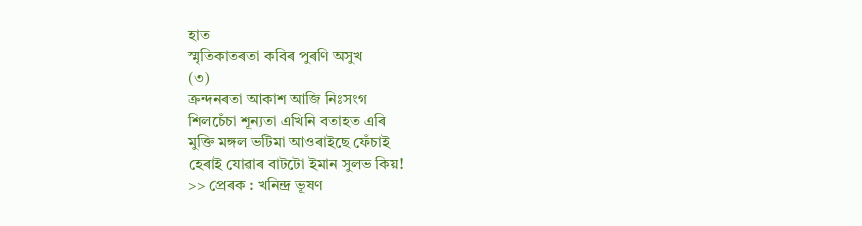হাত
স্মৃতিকাতৰতা কবিৰ পুৰণি অসুখ
(৩)
ক্রন্দনৰতা আকাশ আজি নিঃসংগ
শিলচেঁচা শূন্যতা এখিনি বতাহত এৰি
মুক্তি মঙ্গল ভটিমা আওৰাইছে ফেঁচাই
হেৰাই যোৱাৰ বাটটো ইমান সুলভ কিয়!
>> প্ৰেৰক : খনিন্দ্র ভূষণ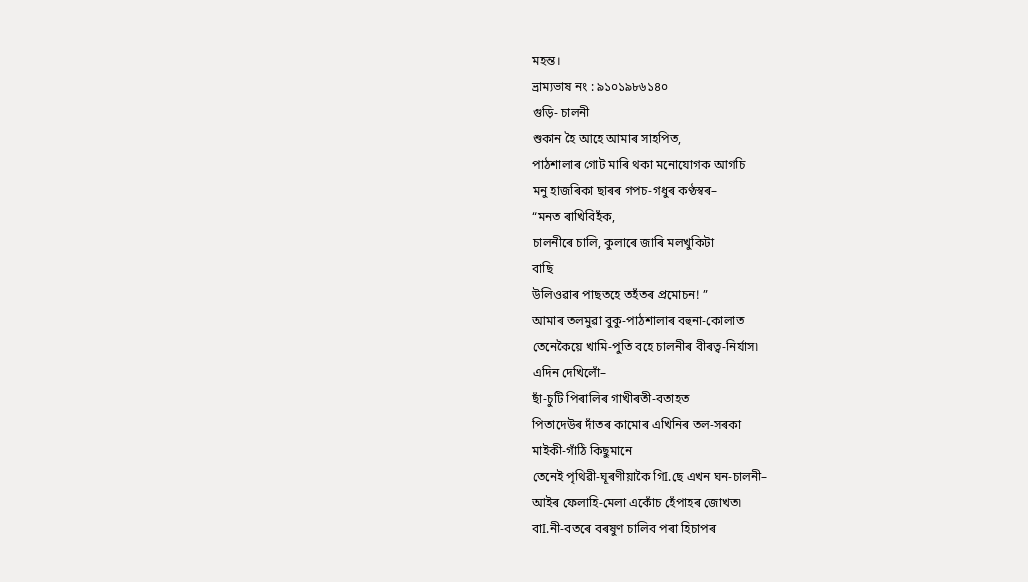মহন্ত।
ভ্ৰাম্যভাষ নং : ৯১০১৯৮৬১৪০
গুড়ি- চালনী
শুকান হৈ আহে আমাৰ সাহপিত,
পাঠশালাৰ গোট মাৰি থকা মনোযোগক আগচি
মনু হাজৰিকা ছাৰৰ গপচ-গধুৰ কণ্ঠস্বৰ–
“মনত ৰাখিবিহঁক,
চালনীৰে চালি, কুলাৰে জাৰি মলখুকিটা
বাছি
উলিওৱাৰ পাছতহে তহঁতৰ প্ৰমোচন! ”
আমাৰ তলমুৱা বুকু-পাঠশালাৰ বহুনা-কোলাত
তেনেকৈয়ে খামি-পুতি বহে চালনীৰ বীৰত্ব-নিৰ্যাস৷
এদিন দেখিলোঁ–
ছাঁ-চুটি পিৰালিৰ গাখীৰতী-বতাহত
পিতাদেউৰ দাঁতৰ কামোৰ এখিনিৰ তল-সৰকা
মাইকী-গাঁঠি কিছুমানে
তেনেই পৃথিৱী-ঘূৰণীয়াকৈ গিI.ছে এখন ঘন-চালনী–
আইৰ ফেলাহি-মেলা একোঁচ হেঁপাহৰ জোখত৷
বাI.নী-বতৰে বৰষুণ চালিব পৰা হিচাপৰ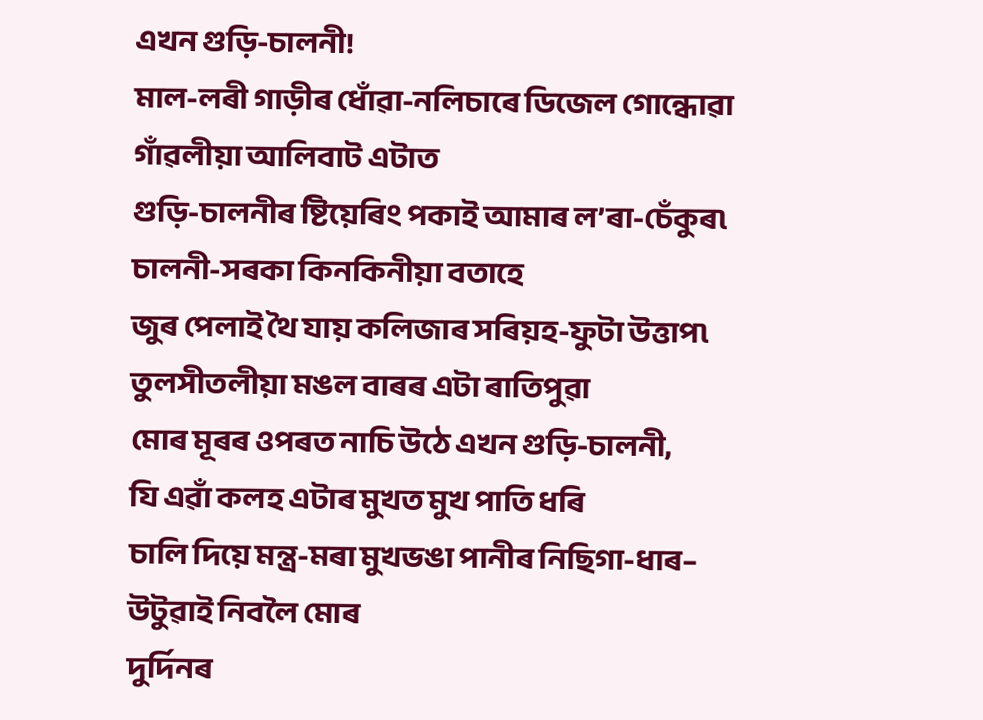এখন গুড়ি-চালনী!
মাল-লৰী গাড়ীৰ ধোঁৱা-নলিচাৰে ডিজেল গোন্ধোৱা
গাঁৱলীয়া আলিবাট এটাত
গুড়ি-চালনীৰ ষ্টিয়েৰিং পকাই আমাৰ ল’ৰা-চেঁকুৰ৷
চালনী-সৰকা কিনকিনীয়া বতাহে
জুৰ পেলাই থৈ যায় কলিজাৰ সৰিয়হ-ফুটা উত্তাপ৷
তুলসীতলীয়া মঙল বাৰৰ এটা ৰাতিপুৱা
মোৰ মূৰৰ ওপৰত নাচি উঠে এখন গুড়ি-চালনী,
যি এৱাঁ কলহ এটাৰ মুখত মুখ পাতি ধৰি
চালি দিয়ে মন্ত্ৰ-মৰা মুখভঙা পানীৰ নিছিগা-ধাৰ–
উটুৱাই নিবলৈ মোৰ
দুৰ্দিনৰ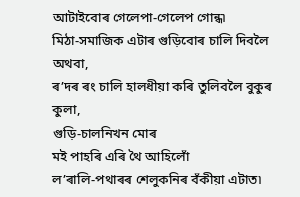আটাইবোৰ গেলেপা-গেলেপ গোন্ধ৷
মিঠা-সমাজিক এটাৰ গুড়িবোৰ চালি দিবলৈ
অথবা,
ৰ’দৰ ৰং চালি হালধীয়া কৰি তুলিবলৈ বুকুৰ কুলা,
গুড়ি-চালনিখন মোৰ
মই পাহৰি এৰি থৈ আহিলোঁ
ল’ৰালি-পথাৰৰ শেলুকনিৰ বঁকীয়া এটাত৷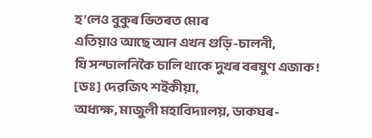হ’লেও বুকুৰ ভিতৰত মোৰ
এতিয়াও আছে আন এখন গুড়ি-চালনী,
যি সন্ঢালনিকৈ চালি থাকে দুখৰ বৰষুণ এজাক!
[ডঃ] দেৱজিৎ শইকীয়া,
অধ্যক্ষ, মাজুলী মহাবিদ্যালয়, ডাকঘৰ-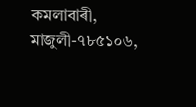কমলাবাৰী, মাজুলী-৭৮৫১০৬,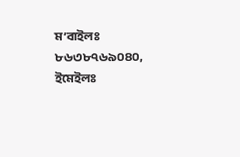ম’বাইলঃ ৮৬৩৮৭৬৯০৪০,
ইমেইলঃ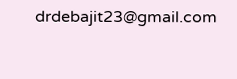drdebajit23@gmail.com